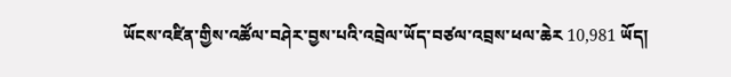ཡོངས་འཛིན་གྱིས་འཚོལ་བཤེར་བྱས་པའི་འབྲེལ་ཡོད་བཙལ་འབྲས་ཕལ་ཆེར 10,981 ཡོད།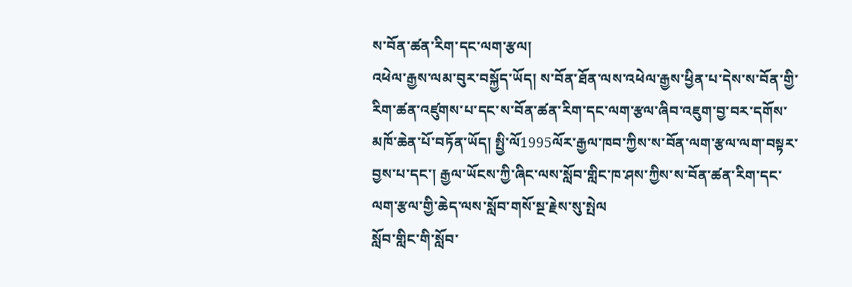ས་བོན་ཚན་རིག་དང་ལག་རྩལ།
འཕེལ་རྒྱས་ལམ་བུར་བསྐྱོད་ཡོད། ས་བོན་ཐོན་ལས་འཕེལ་རྒྱས་ཕྱིན་པ་དེས་ས་བོན་གྱི་རིག་ཚན་འཛུགས་པ་དང་ས་བོན་ཚན་རིག་དང་ལག་རྩལ་ཞིབ་འཇུག་བྱ་བར་དགོས་མཁོ་ཆེན་པོ་བཏོན་ཡོད། སྤྱི་ལོ1995ལོར་རྒྱལ་ཁབ་ཀྱིས་ས་བོན་ལག་རྩལ་ལག་བསྟར་བྱས་པ་དང་། རྒྱལ་ཡོངས་ཀྱི་ཞིང་ལས་སློབ་གླིང་ཁ་ཤས་ཀྱིས་ས་བོན་ཚན་རིག་དང་ལག་རྩལ་གྱི་ཆེད་ལས་སློབ་གསོ་སྔ་རྗེས་སུ་སྤེལ
སློབ་གླིང་གི་སློབ་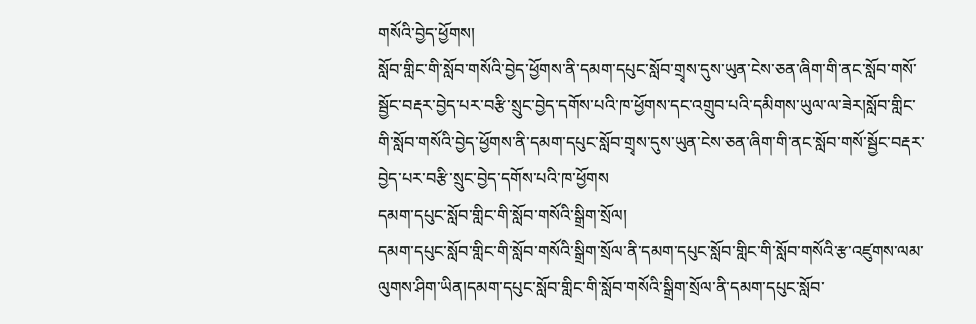གསོའི་བྱེད་ཕྱོགས།
སློབ་གླིང་གི་སློབ་གསོའི་བྱེད་ཕྱོགས་ནི་དམག་དཔུང་སློབ་གྲྭས་དུས་ཡུན་ངེས་ཅན་ཞིག་གི་ནང་སློབ་གསོ་སྦྱོང་བརྡར་བྱེད་པར་བརྩི་སྲུང་བྱེད་དགོས་པའི་ཁ་ཕྱོགས་དང་འགྲུབ་པའི་དམིགས་ཡུལ་ལ་ཟེར།སློབ་གླིང་གི་སློབ་གསོའི་བྱེད་ཕྱོགས་ནི་དམག་དཔུང་སློབ་གྲྭས་དུས་ཡུན་ངེས་ཅན་ཞིག་གི་ནང་སློབ་གསོ་སྦྱོང་བརྡར་བྱེད་པར་བརྩི་སྲུང་བྱེད་དགོས་པའི་ཁ་ཕྱོགས
དམག་དཔུང་སློབ་གླིང་གི་སློབ་གསོའི་སྒྲིག་སྲོལ།
དམག་དཔུང་སློབ་གླིང་གི་སློབ་གསོའི་སྒྲིག་སྲོལ་ནི་དམག་དཔུང་སློབ་གླིང་གི་སློབ་གསོའི་རྩ་འཛུགས་ལམ་ལུགས་ཤིག་ཡིན།དམག་དཔུང་སློབ་གླིང་གི་སློབ་གསོའི་སྒྲིག་སྲོལ་ནི་དམག་དཔུང་སློབ་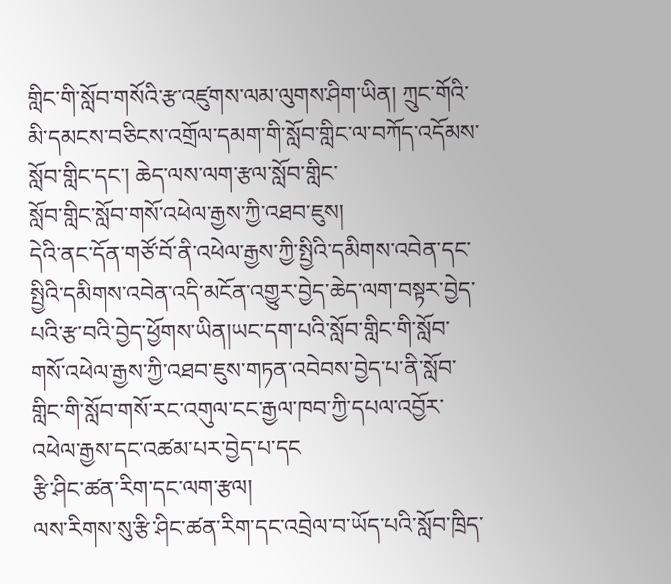གླིང་གི་སློབ་གསོའི་རྩ་འཛུགས་ལམ་ལུགས་ཤིག་ཡིན། ཀྲུང་གོའི་མི་དམངས་བཅིངས་འགྲོལ་དམག་གི་སློབ་གླིང་ལ་བཀོད་འདོམས་སློབ་གླིང་དང་། ཆེད་ལས་ལག་རྩལ་སློབ་གླིང་
སློབ་གླིང་སློབ་གསོ་འཕེལ་རྒྱས་ཀྱི་འཐབ་ཇུས།
དེའི་ནང་དོན་གཙོ་བོ་ནི་འཕེལ་རྒྱས་ཀྱི་སྤྱིའི་དམིགས་འབེན་དང་སྤྱིའི་དམིགས་འབེན་འདི་མངོན་འགྱུར་བྱེད་ཆེད་ལག་བསྟར་བྱེད་པའི་རྩ་བའི་བྱེད་ཕྱོགས་ཡིན།ཡང་དག་པའི་སློབ་གླིང་གི་སློབ་གསོ་འཕེལ་རྒྱས་ཀྱི་འཐབ་ཇུས་གཏན་འབེབས་བྱེད་པ་ནི་སློབ་གླིང་གི་སློབ་གསོ་རང་འགུལ་ངང་རྒྱལ་ཁབ་ཀྱི་དཔལ་འབྱོར་འཕེལ་རྒྱས་དང་འཚམ་པར་བྱེད་པ་དང
རྩི་ཤིང་ཚན་རིག་དང་ལག་རྩལ།
ལས་རིགས་སུ་རྩི་ཤིང་ཚན་རིག་དང་འབྲེལ་བ་ཡོད་པའི་སློབ་ཁྲིད་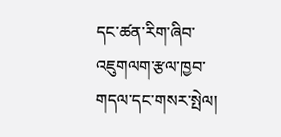དང་ཚན་རིག་ཞིབ་འཇུགལག་རྩལ་ཁྱབ་གདལ་དང་གསར་སྤེལ།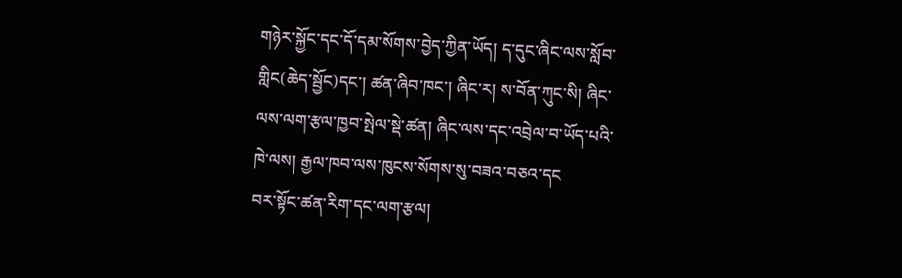གཉེར་སྐྱོང་དང་དོ་དམ་སོགས་བྱེད་ཀྱིན་ཡོད། ད་དུང་ཞིང་ལས་སློབ་གླིང(ཆེད་སྦྱོང)དང་། ཚན་ཞིབ་ཁང་། ཞིང་ར། ས་བོན་ཀུང་སི། ཞིང་ལས་ལག་རྩལ་ཁྱབ་སྤེལ་སྡེ་ཚན། ཞིང་ལས་དང་འབྲེལ་བ་ཡོད་པའི་ཁེ་ལས། རྒྱལ་ཁབ་ལས་ཁུངས་སོགས་སུ་བཟའ་བཅའ་དང
བར་སྟོང་ཚན་རིག་དང་ལག་རྩལ།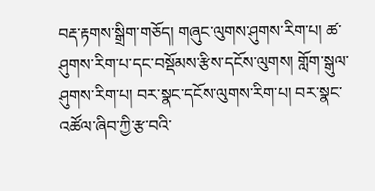བརྡ་རྟགས་སྒྲིག་གཅོད། གཞུང་ལུགས་ཤུགས་རིག་པ། ཚ་ཤུགས་རིག་པ་དང་བསྡོམས་རྩིས་དངོས་ལུགས། གློག་སྒུལ་ཤུགས་རིག་པ། བར་སྣང་དངོས་ལུགས་རིག་པ། བར་སྣང་འཚོལ་ཞིབ་ཀྱི་རྩ་བའི་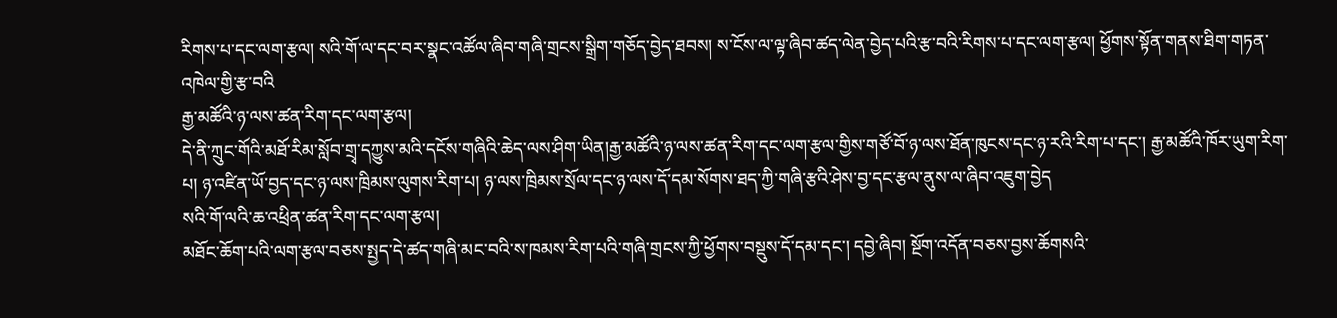རིགས་པ་དང་ལག་རྩལ། སའི་གོ་ལ་དང་བར་སྣང་འཚོལ་ཞིབ་གཞི་གྲངས་སྒྲིག་གཅོད་བྱེད་ཐབས། ས་ངོས་ལ་ལྟ་ཞིབ་ཚད་ལེན་བྱེད་པའི་རྩ་བའི་རིགས་པ་དང་ལག་རྩལ། ཕྱོགས་སྟོན་གནས་ཐིག་གཏན་འཁེལ་གྱི་རྩ་བའི
རྒྱ་མཚོའི་ཉ་ལས་ཚན་རིག་དང་ལག་རྩལ།
དེ་ནི་ཀྲུང་གོའི་མཐོ་རིམ་སློབ་གྲྭ་དཀྱུས་མའི་དངོས་གཞིའི་ཆེད་ལས་ཤིག་ཡིན།རྒྱ་མཚོའི་ཉ་ལས་ཚན་རིག་དང་ལག་རྩལ་གྱིས་གཙོ་བོ་ཉ་ལས་ཐོན་ཁུངས་དང་ཉ་རའི་རིག་པ་དང་། རྒྱ་མཚོའི་ཁོར་ཡུག་རིག་པ། ཉ་འཛིན་ཡོ་བྱད་དང་ཉ་ལས་ཁྲིམས་ལུགས་རིག་པ། ཉ་ལས་ཁྲིམས་སྲོལ་དང་ཉ་ལས་དོ་དམ་སོགས་ཐད་ཀྱི་གཞི་རྩའི་ཤེས་བྱ་དང་རྩལ་ནུས་ལ་ཞིབ་འཇུག་བྱེད
སའི་གོ་ལའི་ཆ་འཕྲིན་ཚན་རིག་དང་ལག་རྩལ།
མཐོང་ཆོག་པའི་ལག་རྩལ་བཅས་སྤྱད་དེ་ཚད་གཞི་མང་བའི་ས་ཁམས་རིག་པའི་གཞི་གྲངས་ཀྱི་ཕྱོགས་བསྡུས་དོ་དམ་དང་། དབྱེ་ཞིབ། སྔོག་འདོན་བཅས་བྱས་ཆོགསའི་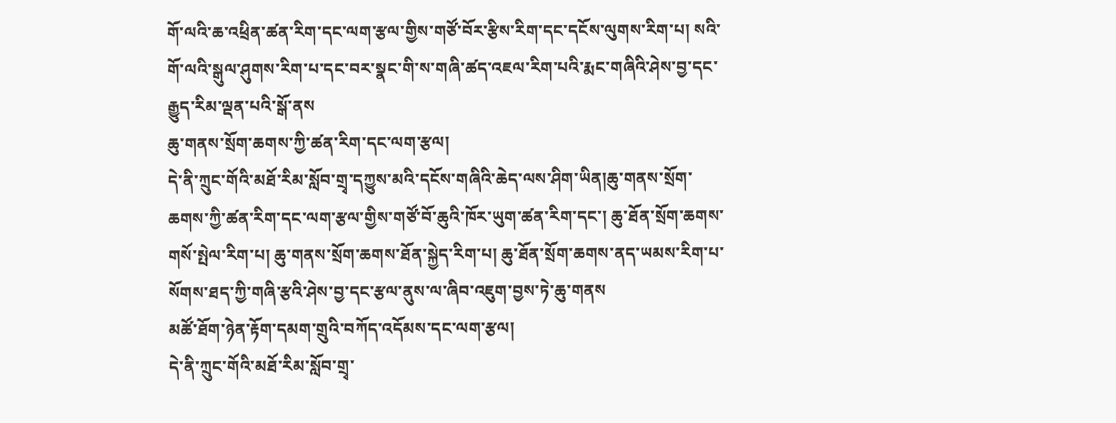གོ་ལའི་ཆ་འཕྲིན་ཚན་རིག་དང་ལག་རྩལ་གྱིས་གཙོ་བོར་རྩིས་རིག་དང་དངོས་ལུགས་རིག་པ། སའི་གོ་ལའི་སྒུལ་ཤུགས་རིག་པ་དང་བར་སྣང་གི་ས་གཞི་ཚད་འཇལ་རིག་པའི་རྨང་གཞིའི་ཤེས་བྱ་དང་རྒྱུད་རིམ་ལྡན་པའི་སྒོ་ནས
ཆུ་གནས་སྲོག་ཆགས་ཀྱི་ཚན་རིག་དང་ལག་རྩལ།
དེ་ནི་ཀྲུང་གོའི་མཐོ་རིམ་སློབ་གྲྭ་དཀྱུས་མའི་དངོས་གཞིའི་ཆེད་ལས་ཤིག་ཡིན།ཆུ་གནས་སྲོག་ཆགས་ཀྱི་ཚན་རིག་དང་ལག་རྩལ་གྱིས་གཙོ་བོ་ཆུའི་ཁོར་ཡུག་ཚན་རིག་དང་། ཆུ་ཐོན་སྲོག་ཆགས་གསོ་སྤེལ་རིག་པ། ཆུ་གནས་སྲོག་ཆགས་ཐོན་སྐྱེད་རིག་པ། ཆུ་ཐོན་སྲོག་ཆགས་ནད་ཡམས་རིག་པ་སོགས་ཐད་ཀྱི་གཞི་རྩའི་ཤེས་བྱ་དང་རྩལ་ནུས་ལ་ཞིབ་འཇུག་བྱས་ཏེ་ཆུ་གནས
མཚོ་ཐོག་ཉེན་རྟོག་དམག་གྲུའི་བཀོད་འདོམས་དང་ལག་རྩལ།
དེ་ནི་ཀྲུང་གོའི་མཐོ་རིམ་སློབ་གྲྭ་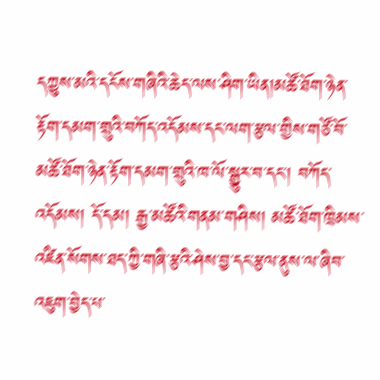དཀྱུས་མའི་དངོས་གཞིའི་ཆེད་ལས་ཤིག་ཡིན།མཚོ་ཐོག་ཉེན་རྟོག་དམག་གྲུའི་བཀོད་འདོམས་དང་ལག་རྩལ་གྱིས་གཙོ་བོ་མཚོ་ཐོག་ཉེན་རྟོག་དམག་གྲུའི་ཁ་ལོ་སྒྱུར་བ་དང་། བཀོད་འདོམས། དོ་དམ། རྒྱ་མཚོའི་གནམ་གཤིས། མཚོ་ཐོག་ཁྲིམས་འཛིན་སོགས་ཐད་ཀྱི་གཞི་རྩའི་ཤེས་བྱ་དང་རྩལ་ནུས་ལ་ཞིབ་འཇུག་བྱེད་པ་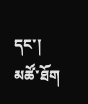དང་། མཚོ་ཐོག